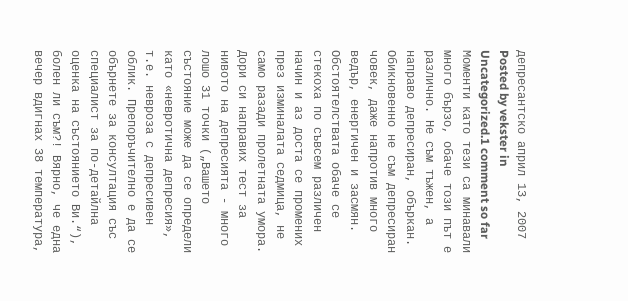депресантско април 13, 2007
Posted by vekster in Uncategorized.1 comment so far
Моменти като тези са минавали много бързо, обаче този път е различно. Не съм тъжен, а направо депресиран, объркан. Обикновенно не съм депресиран човек, даже напротив много ведър, енергичен и засмян. Обстоятелствата обаче се стекоха по съвсем различен начин и аз доста се промених през изминалата седмица, не само разади пролетната умора. Дори си направих тест за нивото на депресията - много лошо 31 точки („Вашето състояние може да се определи като «невротична депресия», т.е. невроза с депресивен облик. Препоръчително е да се обърнете за консултация със специалист за по-детайлна оценка на състоянието Ви.“), болен ли съм?! Вярно, че една вечер вдигнах 38 температура,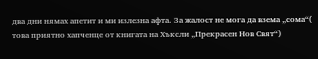два дни нямах апетит и ми излезна афта. За жалост не мога да взема „сома“( това приятно хапченце от книгата на Хъксли „Прекрасен Нов Свят“)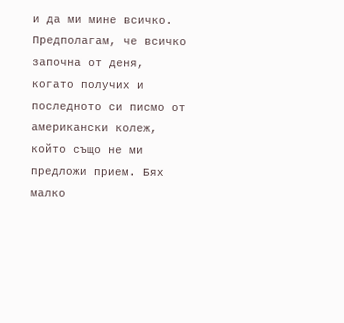и да ми мине всичко. Предполагам, че всичко започна от деня, когато получих и последното си писмо от американски колеж, който също не ми предложи прием. Бях малко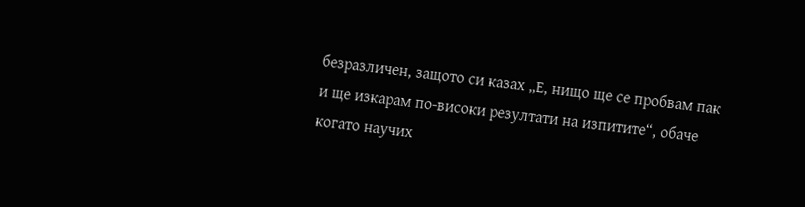безразличен, защото си казах „Е, нищо ще се пробвам пак и ще изкарам по-високи резултати на изпитите“, обаче когато научих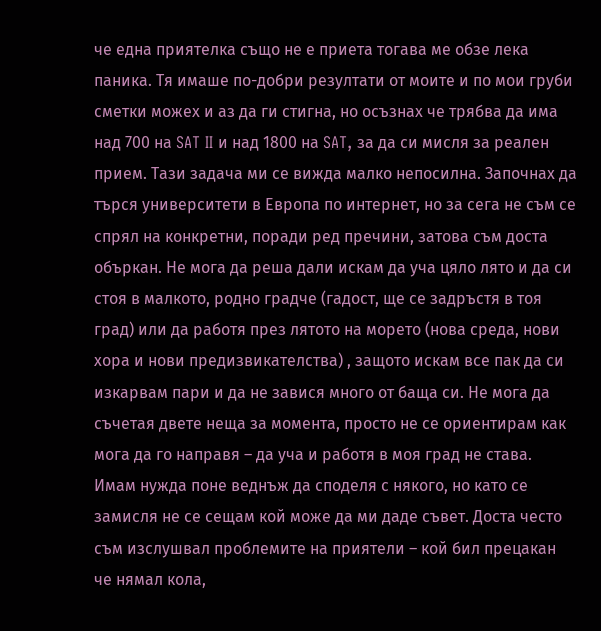че една приятелка също не е приета тогава ме обзе лека паника. Тя имаше по-добри резултати от моите и по мои груби сметки можех и аз да ги стигна, но осъзнах че трябва да има над 700 на SAT II и над 1800 на SAT, за да си мисля за реален прием. Тази задача ми се вижда малко непосилна. Започнах да търся университети в Европа по интернет, но за сега не съм се спрял на конкретни, поради ред пречини, затова съм доста объркан. Не мога да реша дали искам да уча цяло лято и да си стоя в малкото, родно градче (гадост, ще се задръстя в тоя град) или да работя през лятото на морето (нова среда, нови хора и нови предизвикателства) , защото искам все пак да си изкарвам пари и да не завися много от баща си. Не мога да съчетая двете неща за момента, просто не се ориентирам как мога да го направя – да уча и работя в моя град не става. Имам нужда поне веднъж да споделя с някого, но като се замисля не се сещам кой може да ми даде съвет. Доста често съм изслушвал проблемите на приятели – кой бил прецакан че нямал кола,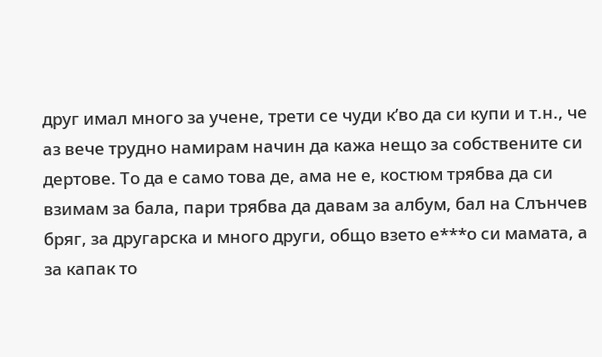друг имал много за учене, трети се чуди к’во да си купи и т.н., че аз вече трудно намирам начин да кажа нещо за собствените си дертове. То да е само това де, ама не е, костюм трябва да си взимам за бала, пари трябва да давам за албум, бал на Слънчев бряг, за другарска и много други, общо взето е***о си мамата, а за капак то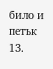било и петък 13.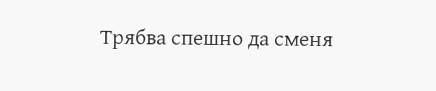Трябва спешно да сменя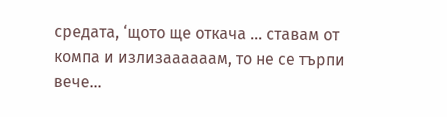средата, ‘щото ще откача … ставам от компа и излизаааааам, то не се търпи вече…